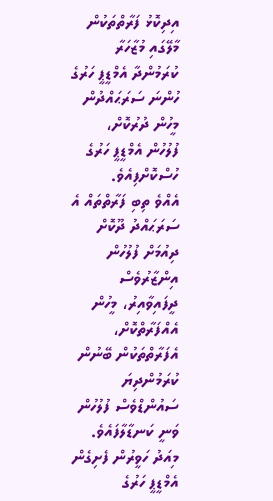އިދިކޮޅު ފަރާތްތަކުން މާލޭގައި މުޒާހަރާ ކުރަމުންދާ އެމްޑީޕީ ހަރުގެ ހުންނަ ސަރަޙައްދުން މީހުން ދުރުކޮށް، ފުލުހުން އެމްޑީޕީ ހަރުގެ ހުސްކޮށްފިއެވެ.
އެއްވެ ތިބި ފަރާތްތައް އެ ސަރަޙައްދު ދޫކޮށް ދިއުމަށް ފުލުހުން އިންޒާރުވެސް ދީފައިވާއިރު، މީހުން އެއްފަރާތްކޮށް، އެފަރާތްތަކުން ބޭނުން ކުރަމުންދިޔަ ސައުންޑްވެސް ފުލުހުން ވަނީ ކަނޑާލާފައެވެ.
މިއަދު ހަވީރުން ފެށިގެން އެމްޑީޕީ ހަރުގެ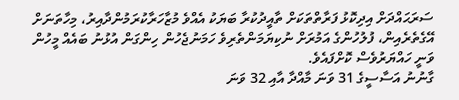ސަރަޙައްދަށް އިދިކޮޅު ފަރާތްތަކަށް ތާއީދުކުރާ ބަޔަކު އެއްވެ މުޒާހަރާކުރަމުންދާއިރު، މިހާތަނަށް އޭގެތެރެއިން، ފުލުހުންގެ އަމުރަށް ނުކިޔަމަންތެރިވެ ހަމަނުޖެހުން ހިންގަން އުޅުނު ބައެއް މީހުން ވަނީ ހައްޔަރުވެސް ކޮށްފައެވެ.
ގާނުނު އަސާސީގެ 31 ވަނަ މާއްދާ އާއި 32 ވަނަ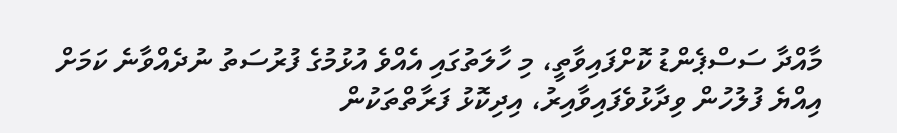މާއްދާ ސަސްޕެންޑު ކޮށްފައިވާތީ، މި ހާލަތުގައި އެއްވެ އުޅުމުގެ ފުރުސަތު ނުދެއްވާނެ ކަމަށް އިއްޔެ ފުލުހުން ވިދާޅުވެފައިވާއިރު، އިދިކޮޅު ފަރާތްތަކުން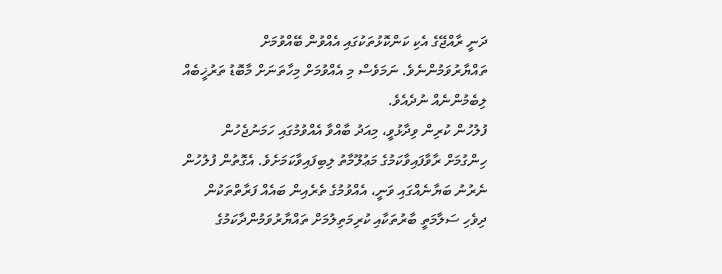ދަނީ ރާއްޖޭގެ އެކި ކަންކޮޅުތަކުގައި އެއްވުން ބޭއްވުމަށް ތައްޔާރުވަމުންނެވެ. ނަމަވެސް މި އެއްވުމަށް މިހާތަނަށް މާބޮޑު ތަރުޚީބެއް ލިބެމުންނެއް ނުދެއެވެ.
ފުލުހުން ކުރިން ވިދާޅުވީ، މިއަދު ބާއްވާ އެއްވުމުގައި ހަމަނުޖެހުން ހިންގުމަށް ރާވާފައިވާކަމުގެ މަޢުލޫމާތު ލިބިފައިވާކަމަށެވެ. އެގޮތުން ފުލުހުން ނެރުނު ބަޔާނެއްގައި ވަނީ، އެއްވުމުގެ ތެރެއިން ބައެއް ފަރާތްތަކުން ދިވެހި ސަލާމަތީ ބާރުތަކާއި ކުރިމަތިލުމަށް ތައްޔާރުވަމުންދާކަމުގެ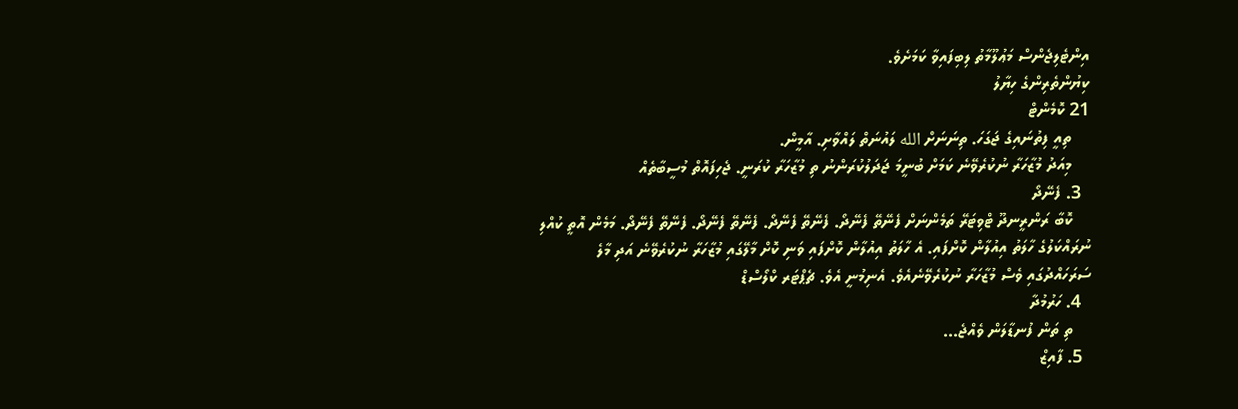އިންޓެލިޖެންސް މަޢުލޫމާތު ލިބިފައިވާ ކަމަށެވެ.
ކިޔުންތެރިންގެ ހިޔާލު
21 ކޮމެންޓް
    ތިއީ ފިތުނައިގެ ޖަގަހަ. ތިނަނަށް الله ލައުނަތް ލައްވާށި. އާމީން.
    މިއަދު މުޒާހަރާ ނުކުރެވޭނެ ކަމަށް ބުނީމަ ޖަދަލުކުރަންނު ތި މުޒާހަރާ ކުރަނީ. ޖެހިފައޮތް މުސީބާތެއް
  3. ފެނޭދޯ
    ކޮބާ ރަންރީނދޫ ޓްވިޓަރޭ ތަމެންނަށް ފެނޭތޭ ފެނޭދޯ. ފެނޭތޭ ފެނޭދޯ. ފެނޭތޭ ފެނޭދޯ. ފެނޭތޭ ފެނޭދޯ. މަމެން އޮތީ ކުއްލި ނުރައްކަލުގެ ހާލަތު އިއުލާން ކޮށްފައި. އެ ހާލަތު އިއުލާން ކޮށްފައި ވަނި ކޮށް މާލޭގައި މުޒާހަރާ ނުކުރެވޭނެ އަދި މާލެ ސަރަހައްދުގައި ވެސް މުޒާހަރާ ނުކުރެވޭނެއެވެ. އެނިމުނީ އެވެ. ޗެޕްޓަރ ކްލޯސްޑް
  4. ހަރުމުދާ
    ތި ތަން ފުނޑާލަން ވެއްޖެ...
  5. ފާއިޒް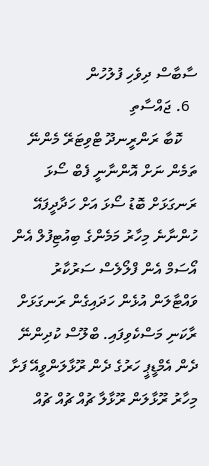ސާބާސް ދިވެހި ފުލުހުން
  6. ޖައްސާތި
    ކޮބާ ރަންރީނދޫ ޓްވިޓަރޭ މެންނޭ ތަމެން ނަށް އޮންނާނީ ފެބް ސޯޅަ ރަނގަޅަށް ބޮޑު ސޯޅަ އަށް ހަދާދީފައޭ ހުންނާނެ މިހާރު މަމެންގެ ބިއުޓިފުލް އެން އޯސަމް އެން ފްލޯލެސް ސަރުކާރު ވައްޓާލަން އުޅެން ހަދައިގެން ރަނގަޅަށް ރާކަނި މަސްކެވިފައި. ބްލޫސް ކުދިންނޭ ދެން އެމްޑީޕީ ހަރުގެ ދެން ރޫޅާލަންވީއޭ ފަށާ މިހާރު ރޫޅާލަން ރޫޅާލާ ޗުއް ޗުއް ޗުއް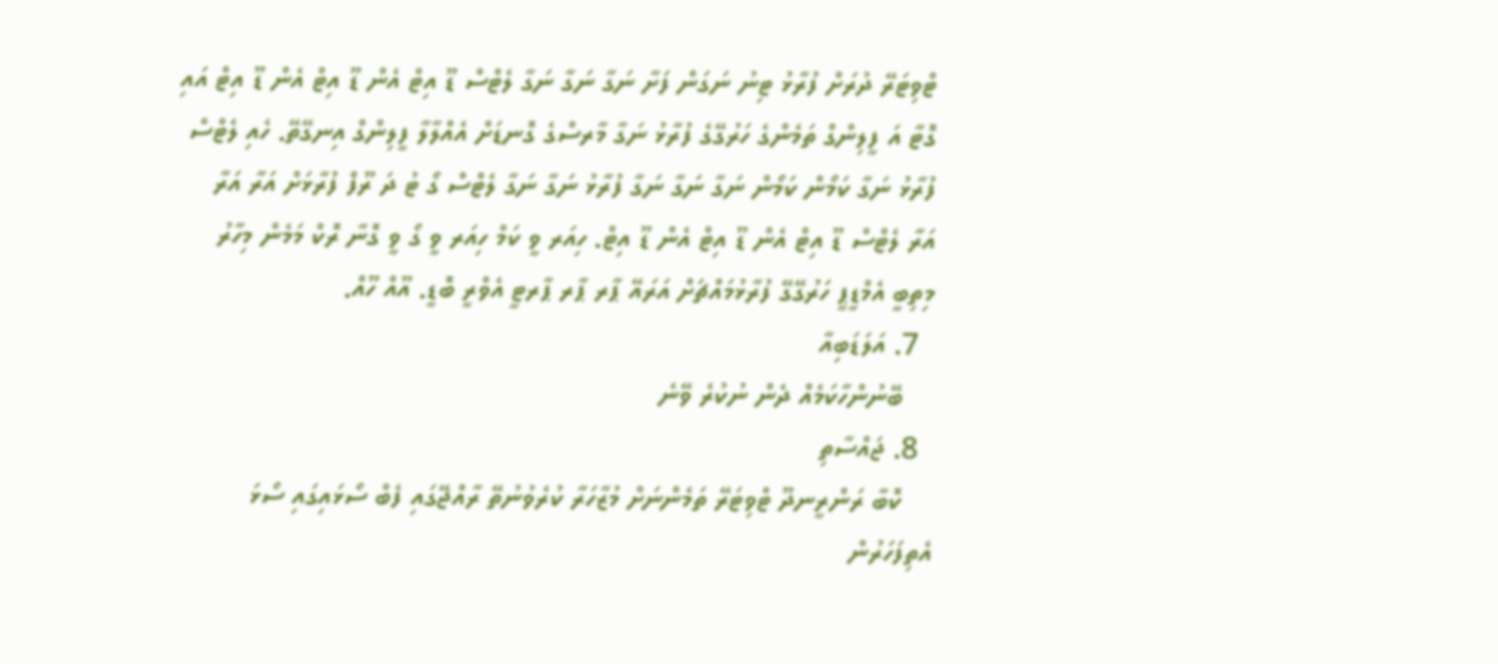ޓްވިޓަރޭ ދުރަށް ފުރާޅު ޓިނު ނަގަން ފަށާ ނަގާ ނަގާ ނަގާ ލެޓްސް ޑޫ އިޓް އެން ޑޫ އިޓް އެން ޑޫ އިޓް އައި ގޮޓާ އަ ފީލިންގް ތަމެންގެ ހަރުގޭގެ ފުރާޅު ނަގާ މާރސްގެ ގޮނޑަށް އެއްލާލާ ފީލިންގް އިނގޭތޭ. ހެއި ލެޓްސް ފުރާޅު ނަގާ ކަމޯން ކަމޯން ނަގާ ނަގާ ނަގާ ފުރާޅު ނަގާ ނަގާ ލެޓްސް ގޯ ޓު ދަ ރޫފް ފުރާޅަށް އަރާ އަރާ އަރާ ލެޓްސް ޑޫ އިޓް އެން ޑޫ އިޓް އެން ޑޫ އިޓް. ހިއަރ ވީ ކަމް ހިއަރ ވީ ގޯ ވީ ގޮނާ ރޮކް މަމެން މިހާރު މިތިބީ އެމްޑީޕީ ހަރުގޭގޭ ފުރާޅުމައްޗަށް އަރައޭ ޕާރ ޕާރ ޕާރޓީ އެވްރީ ބޮޑީ. އޫއް ހޫއް.
  7. އަލަޑަބިއާ
    ބޭނުންހާކަމެއް ދެން ނުކުރެ ވޭނެ
  8. ޖައްސާތި
    ކޮބާ ރަންރީނދޫ ޓްވިޓަރޭ ތަމެންނަށް މުޒާހަރާ ކުރެވުނުތޭ ރާއްޖޭގައި ފެބް ސޯޅައިގައި ސޯޅަ އެތިފަހަރުން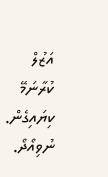އަޒުލް ކުރާނަމޭ ކިޔައިގެން. ނުވިއޯދޯ.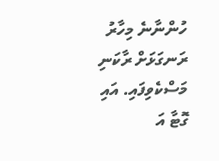ހުންނާނެ މިހާރު ރަނގަޅަށް ރާކަނި މަސްކެވިފައި. އައި ގޮޓާ އަ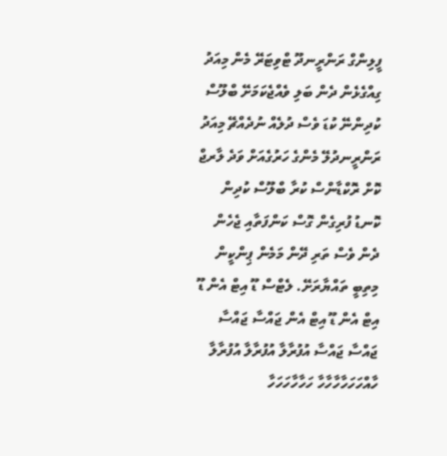ފީލިންގް ރަންރީނދޫ ޓްވިޓަރޭ މެން މިއަދު ގިއްގެޅެން ދެން ބަލި ވެއްޖެކަމަށޭ ބްލޫސް ކުދިންނޭ ކުޑަ ވެސް ދުލެއް ނުދެއްޗޭ މިއަދު ރަންރީނދުލޭ މެންގެ ހަރުގެއަށް ވަދެ ލާރޖް ކޮށް ރޮކްޑާންސް ކުރާ ބްލޫސް ކުދިން ކޮނޑު ފުރިގެން ގޮސް ކަންފަތާއި ޖެހެން ދެން ވެސް ތަރި ދޭން މަމެން ޕިންކީން މިތިބީ ތައްޔާރަށޭ. ލެޓްސް ޑޫ އިޓް އެން ޑޫ އިޓް އެން ޑޫ އިޓް އެން ޖައްސާ ޖައްސާ ޖައްސާ ޖައްސާ އުފުރާލާ އުފުރާލާ އުފުރާލާ ހާއްހަހަހާހާހާހާ ހަހާހާހަހަހާ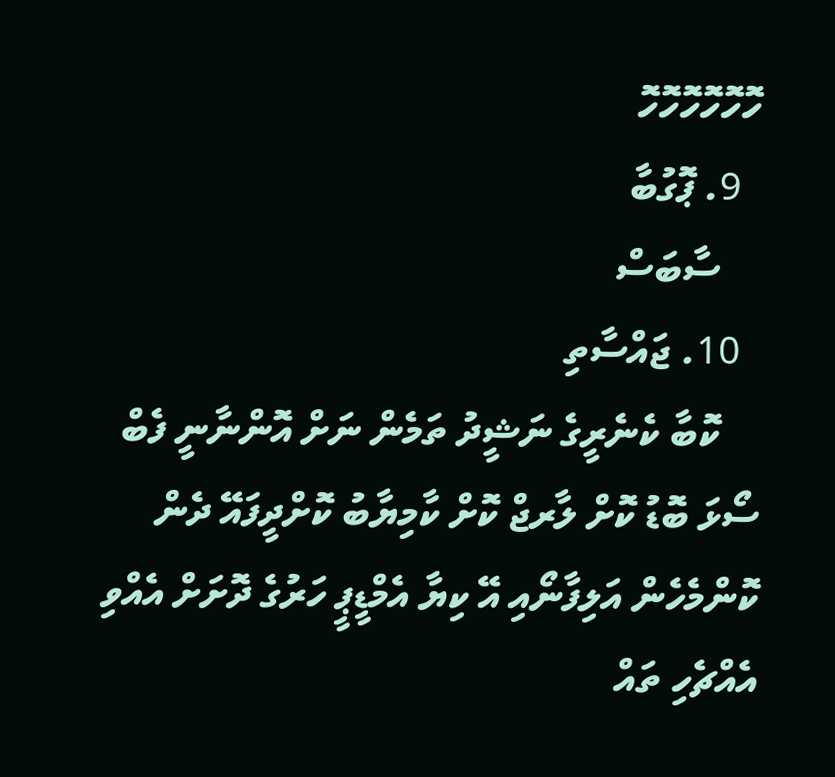ހޮހޮހޮހޮހޮހޮ
  9. ޕޮގުބާ
    ސާބަސް
  10. ޖައްސާތި
    ކޮބާ ކެނެރީގެ ނަޝީދު ތަމެން ނަށް އޮންނާނީ ފެބް ސޯޅަ ބޮޑު ކޮށް ލާރޖް ކޮށް ކާމިޔާބު ކޮށްދީފައޭ ދެން ކޮންމެހެން އަލިފާނޯއި އޭ ކިޔާ އެމްޑީޕީ ހަރުގެ ދޮށަށް އެއްވި އެއްޗެހި ތައް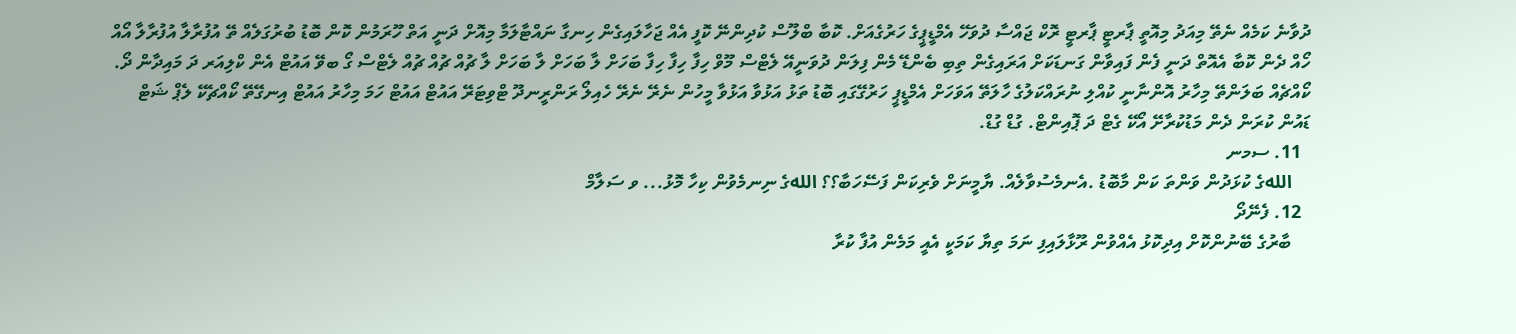ދުވާނެ ކަމެއް ނެތޭ މިއަދު މިއޮތީ ޕާރޓީ ޕާރޓީ ރޮކް ޖައްސާ ދުވަހޭ އެމްޑީޕީގެ ހަރުގެއަށް. ކޮބާ ބްލޫސް ކުދިންނޭ ކޮފީ އެއް ޖަހާލައިގެން ހިނގާ ނައްޓާލަމާ މިއޮށް ދަނީ އަތް ހޫރަމުން ކޮން ބޮޑު ބުރުގަލެއް ތޭ އުފުރާލާ އުފުރާލާ އޯއް ހޯއް ދެން ކޮބާ އެއޮތް ދަނީ ފެން ފައިވާން ގަނޑަކަށް އަރައިގެން ތިބި ބެންޑޭ މެން ފިލަން ދުވަނީއޭ ލެޓްސް މޫވް ހިފާ ހިފާ ހިފާ ބަހަށް ލާ ބަހަށް ލާ ބަހަށް ލާ ޗުއް ޗުއް ޗުއް ލެޓްސް ގޯ ބވޭ އައުޓް އެން ކްލިއަރ ދަ މައިދާން ދޯ. ކޯއްޗެއް ބަލަންތޭ މިހާރު އޮންނާނީ ކުއްލި ނުރައްކަލުގެ ހާލަތޭ އަވަހަށް އެމްޑީޕީ ހަރުގޭގައި ބޮޑު ތަޅު އަޅުވާ އަޅުވާ މީހުން ނެރޭ ނެރޭ ހެއިލޯ ރަންރީނދޫ ޓްވިޓަރޭ އައުޓް އައުޓް ހަމަ މިހާރު އައުޓް އިނގޭތޭ ކޯއްޗެކޭ ލެޕް ޝަޓް ޑައުން ކުރަން ދެން މަޑުކުރާށޭ އޯކޭ ގެޓް ދަ ޕޮއިންޓް. ގުޑް ގުޑް.
  11. ސމނ
    اللهގެ ކުޅަދުން ވަންތަ ކަން މާބޮޑު .އެނމެސުވާލެއް. ޔާމީނަށް ވެރިކަން ފަސޭހަބާ؟؟ اللهގެ ނިނމެވުން ކިހާ މޮޅު... ވ ސަލާމް
  12. ފެނޭދޯ
    ބާރުގެ ބޭނުންކޮށް އިދިކޮޅު އެއްވުން ރޫޅާލައިފި ނަމަ ތިޔާ ކަމަކީ އެއީ މަމެން އުފާ ކުރާ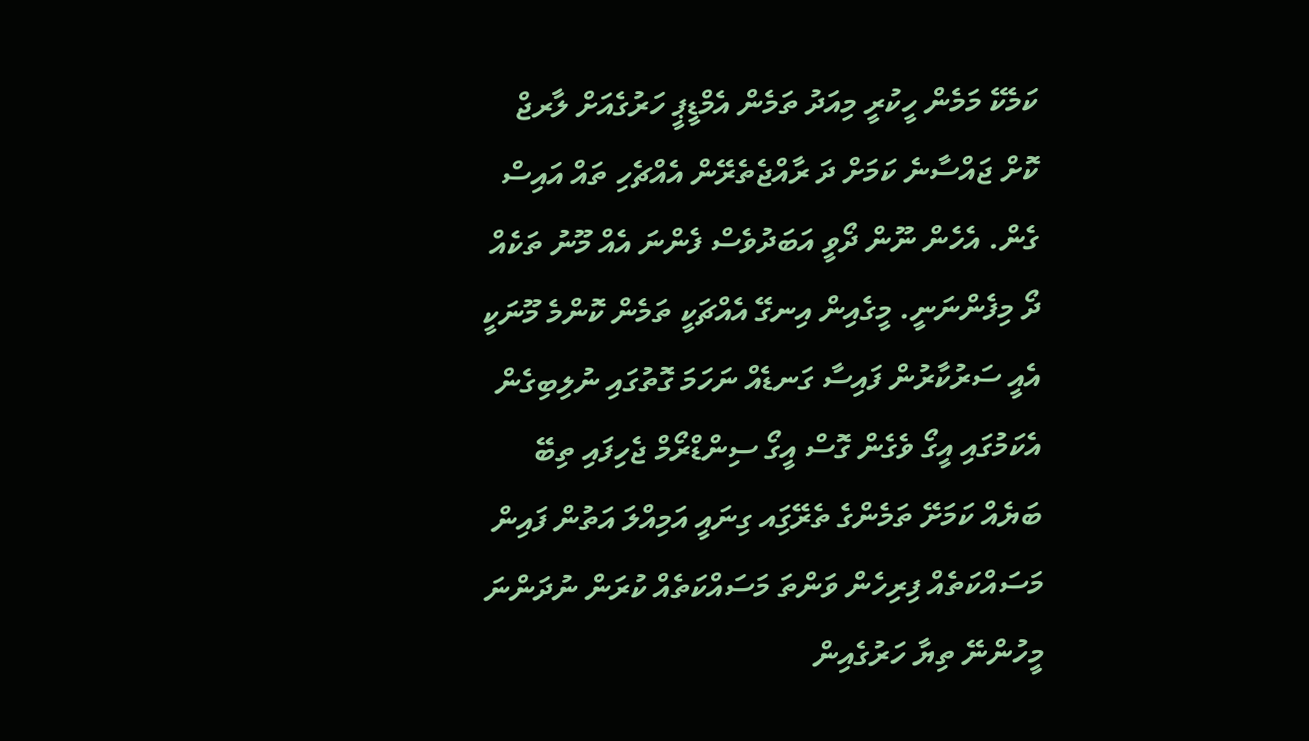ކަމެކޭ މަމެން ހީކުރީ މިއަދު ތަމެން އެމްޑީޕީ ހަރުގެއަށް ލާރޖް ކޮށް ޖައްސާނެ ކަމަށް ދަ ރާއްޖެތެރޭން އެއްޗެހި ތައް އައިސް ގެން. އެހެން ނޫން ދޯވީ އަބަދުވެސް ފެންނަ އެއް މޫނު ތަކެއް ދޯ މިފެންނަނީ. މީގެއިން އިނގޭ އެއްޗަކީ ތަމެން ކޮންމެ މޫނަކީ އެއީ ސަރުކާރުން ފައިސާ ގަނޑެއް ނަހަމަ ގޮތުގައި ނުލިބިގެން އެކަމުގައި އީގޯ ވެގެން ގޮސް އީގޯ ސިންޑްރޯމް ޖެހިފައި ތިބޭ ބަޔެއް ކަމަށޭ ތަމެންގެ ތެރޭގަިއ ގިނައީ އަމިއްލަ އަތުން ފައިން މަސައްކަތެއް ފިރިހެން ވަންތަ މަސައްކަތެއް ކުރަން ނުދަންނަ މީހުންނޭ ތިޔާ ހަރުގެއިން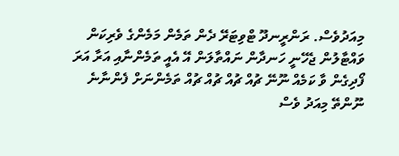މިއަދުވެސް. ރަންރީނދޫ ޓްވިޓަރޭ ދެން ތަމެން މަމެންގެ ވެރިކަން ވައްޓާލުން ޖެހޭނީ ހަނދާން ނައްތާލަން އޭ އެއީ ތަމެންނާއި އަރާ އަރަ ފޯދިގެން ވާ ކަމެއް ނޫނޭ ޗުއް ޗުއް ޗުއް ޗުއް ތަމެންނަށް ފެންނާނެ ނޫންތޭ މިއަދު ވެސް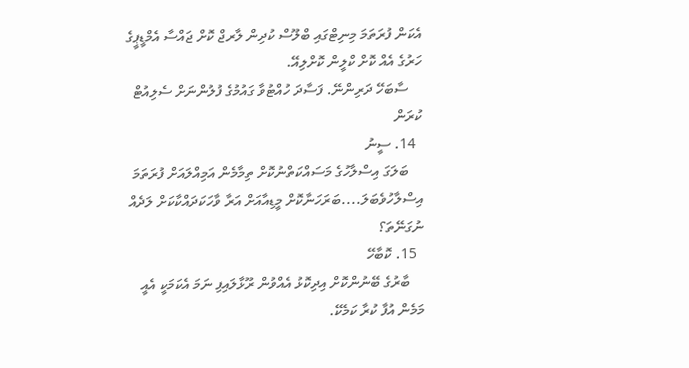އެކަން ފުރަތަމަ މިނިޓްގައި ބްލޫސް ކުދިން ލާރޖް ކޮށް ޖައްސާ އެމްޑީޕީގެ ހަރުގެ އެއް ކޮށް ކްލީން ކޮށްލިއޭ.
    ސާބަހޭ ދަރިންނޭ. ފަސާދަ ހުއްޓުވާ ގައުމުގެ ފުލުންނަށް ސެލިއުޓް ކުރަން
  14. ސީނު
    ބަލަގަ އިސްލާހުގެ މަސައްކަތްނުކޮށް ތިމާމެން އަމިއްލައަށް ފުރަތަމަ އިސްލާހުވެބަލަ....ބަރަހަނާކޮށް މީޑިއާއަށް އަރާ ވާހަކަދައްކާކަށް ލަދެއް ނުގަނޭތަ؟
  15. ކޮބާހޭ
    ބާރުގެ ބޭނުންކޮށް އިދިކޮޅު އެއްވުން ރޫޅާލައިފި ނަމަ އެކަމަކީ އެއީ މަމެން އުފާ ކުރާ ކަމެކޭ.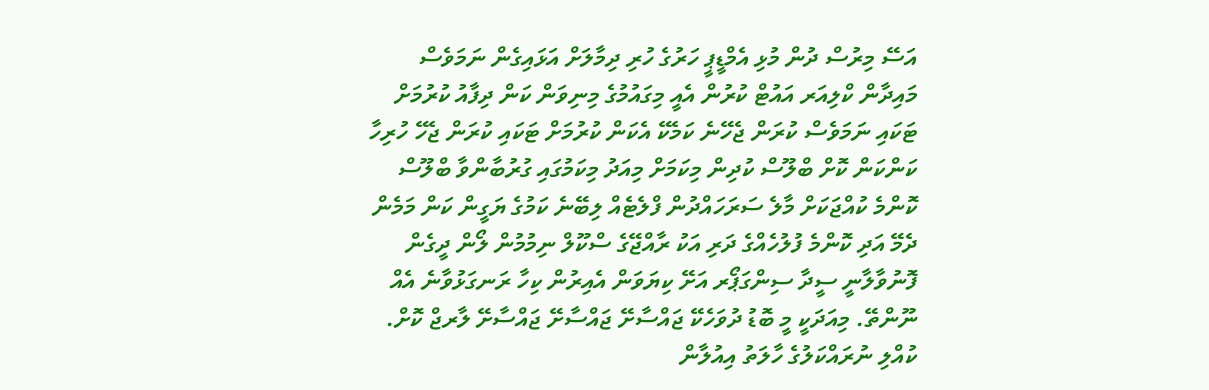އަސޭ މިރުސް ދުން މުޅި އެމްޑީޕީ ހަރުގެ ހުރި ދިމާލަށް އަޅައިގެން ނަމަވެސް މައިދާން ކްލިއަރ އައުޓް ކުރުން އެއީ މިގައުމުގެ މިނިވަން ކަން ދިފާއު ކުރުމަށް ޓަކައި ނަމަވެސް ކުރަން ޖެހޭނެ ކަމެކޭ އެކަން ކުރުމަށް ޓަކައި ކުރަން ޖެހޭ ހުރިހާ ކަންކަން ކޮށް ބްލޫސް ކުދިން މިކަމަށް މިއަދު މިކަމުގައި ގުރުބާންވާ ބްލޫސް ކޮންމެ ކުއްޖަކަށް މާލެ ސަރަހައްދުން ފްލެޓެއް ލިބޭނެ ކަމުގެ ޔަގީން ކަން މަމެން ދެމޭ އަދި ކޮންމެ ފުލުހެއްގެ ދަރި އަކު ރާއްޖޭގެ ސްކޫލް ނިމުމުން ލޯން ދީގެން ފޮނުވާލާނީ ސީދާ ސިންގަޕޯރ އަށޭ ކިޔަވަން އެއިރުން ކިހާ ރަނގަޅުވާނެ އެއް ނޫންތޭ. މިއަދަކީ މީ ބޮޑު ދުވަހެކޭ ޖައްސާށޭ ޖައްސާށޭ ޖައްސާށޭ ލާރޖް ކޮށް. ކުއްލި ނުރައްކަލުގެ ހާލަތު އިއުލާން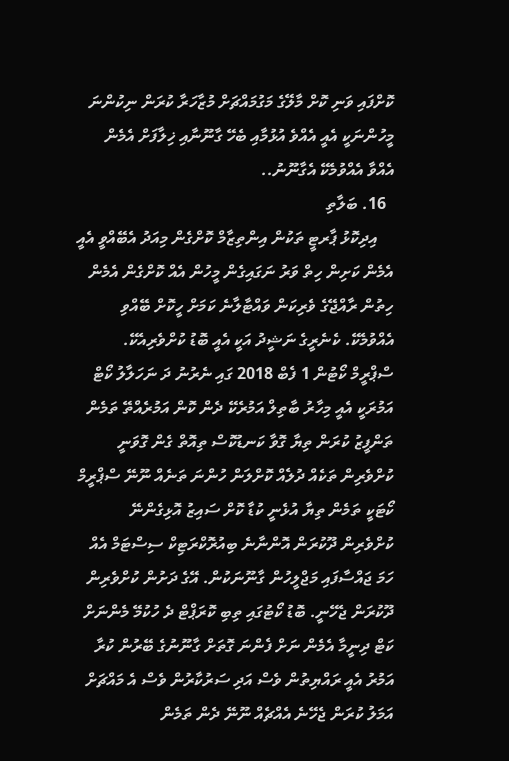ކޮށްފައި ވަނި ކޮށް މާލޭގެ މަގުމައްޗަށް މުޒާހަރާ ކުރަން ނިކުންނަ މީހުންނަކީ އެއީ އެއްވެ އުޅުމާއި ބެހޭ ގާނޫނާއި ޚިލާފަށް އެމެން އެއްވާ އެއްވުމެކޭ އެގާނޫނު..
  16. ބަލާތި
    އިދިކޮޅު ޕާރޓީ ތަކުން އިންތިޒާމް ކޮށްގެން މިއަދު އެބޭއްވީ އެއީ އެމެން ކަށިން ހިތް ވަރު ނަގައިގެން މީހުން އެއް ކޮށްގެން އެމެން ހިތުން ރާއްޖޭގެ ވެރިކަން ވައްޓާލާނެ ކަމަށް ހީކޮށް ބޭއްވި އެއްވުމެކޭ. ކެނެރީގެ ނަޝީދު އަކީ އެއީ ބޮޑު ކުށްވެރިއެކޭ. ސްޕްރީމް ކޯޓުން 1 ފެބް 2018 ގައި ނެރުނު ދަ ނަހަލާލު ކޯޓް އަމުރަކީ އެއީ މިހާރު ބާތިލް އަމުރެކޭ ދެން ކޮން އަމުރެއްތޭ ތަމެން ތަންފީޒު ކުރަން ތިޔާ ގޮވާ ކަނޑުކޮސް ތިއޮތް ގެން ގޮވަނީ ކުށްވެރިން ތަކެއް ދުލެއް ކޮށްލަން ހުންނަ ތަނެއް ނޫނޭ ސްޕްރީމް ކޯޓަކީ ތަމެން ތިޔާ އުޅެނީ ކުޑާ ކޮށް ސައިޒު އޮޅިގެންނޭ ކުށްވެރިން ދޫކުރަން އޮންނާނެ ބިއުރޮކްރަޓިކް ސިސްޓަމް އެއް ހަމަ ޖައްސާފައި މަޖްލީހުން ގާނޫނަކުން. އޭގެ ދަށުން ކުށްވެރިން ދޫކުރަން ޖެހޭނީ. ބޮޑު ކޯޓުގައި ތިބި ކޮރަޕްޓް ދެ ހުކުމޭ މެންނަށް ކަޓް ދިނީމާ އެމެން ނަށް ފެންނަ ގޮތަށް ގާނޫނުގެ ބޭރުން ކުރާ އަމުރު އެއީ ރައްޔިތުން ވެސް އަދި ސަރުކާރުން ވެސް އެ މައްޗަށް އަމަލު ކުރަން ޖެހޭނެ އެއްޗެއް ނޫނޭ ދެން ތަމެން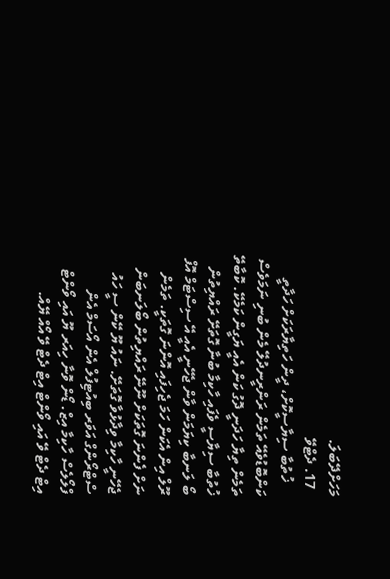މަހަށްދޭބަލަ.
  17. ދެޓްވޭ
    ޚުތުބާ ސިޔާސީކޮށް، ދީން ހަތިޔާރަކަށް ހަދާތީ ކަންބޮޑުވެއޭ ތަމެން ރަންރީނދުލޭ މެން ބުނި ނަމަވެސް ތަމެން ތިޔާ ހަދަނީ ދޮގު ކަން އެއީ ޔަގީން ކަމެކޭ. ކޮބާތޭ ޚުތުބާ ސިޔާސީ ވެފައި ހާކިމާ ބުނާ ގޮތަށޭ ރައްޔިތުން ބޯ ލަނބާ ކިޔަމަން ވާން ޖެހޭނީ އެއީ އޭ ސިސްޓަމް އޮފް ރޫލް އިން އެކަން ހަމަ ޖެހިފައި އޮންނަ ގޮތަކީ. ތަމެން ނަށް ފެންނަ ގޮތަކަށް ނޫނޭ ރައްޔިތުން ބޯލަނބަން ޖެހޭނީ ހާކިމާ ވިދާޅުވާ ގޮތަށޭ. ނައު ޔޫ ކޭން ސީ ހައު ސްޓްރޯންގް އަވަރ ބިއުޓިފުލް އެން އޯސަމް އެން ފްލޯލެސް ހާކިމާ އިޒް. ޑޯން ވޮނާ ހިއަރ ޔޫ އައި ވޯންޓް އިޓް ދެޓް ވޭ އައި ވޯންޓް އިޓް ދެޓް ވޭ އޯއް ޔޭއް.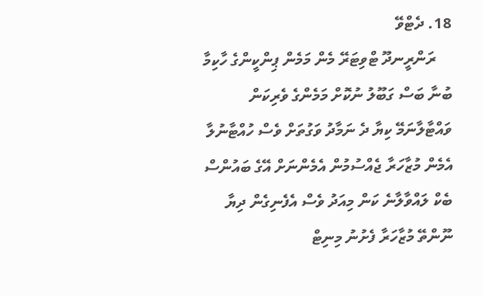18. ދެޓްވޭ
    ރަންރީނދޫ ޓްވިޓަރޭ މެން މަމެން ޕިންކީންގެ ހާކިމާ ބުނާ ބަސް ގަބޫލު ނުކޮށް މަމެންގެ ވެރިކަން ވައްޓާލާނަމޭ ކިޔާ ދެ ނަމާދު ވަގުތަށް ވެސް ހުއްޓާނުލާ އެމެން މުޒާހަރާ ޖެއްސުމުން އެމެންނަށް އޭގެ ބައުންސް ބެކް ލައްވާލާނެ ކަން މިއަދު ވެސް އެފެނިގެން ދިޔާ ނޫންތޭ މުޒާހަރާ ފެށުނު މިނިޓް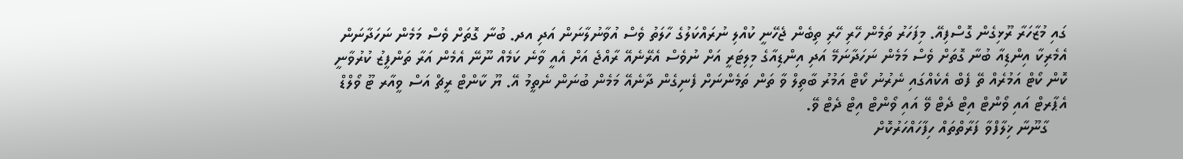ގައި މުޒާހަރާ ރޫޅިގެން ގޮސްފިއޭ. މިފަހަރު ތަމެން ހޭރި ހޭރި ތިބެން ޖެހޭނީ ކުއްލި ނުރައްކަލުގެ ހާލަތު ވެސް އުވާނުލާނަން އަދި އދ. ބުނާ ގޮތަށް ވެސް މަމެން ނަހަދާނަން އެމެރިކާ އިންޑިއާ ބުނާ ގޮތަށް ވެސް މަމެން ނަހަދާނަމޭ އަދި އިންޑިއާގެ މިލިޓަރީ އަށް ނުވެސް އެރޭނެއޭ ރާއްޖެ އަށް އެއީ ވާނެ ކަމެއް ނޫނޭ އެމެން އަރާ ތަންފީޒު ކުރުވާނީ ކޮން ކޯޓް އަމުރެއް ތޭ ފެބް އެކެއްގައި ނެރުނު ކޯޓް އަމުރު ބާތިލް ވާ ތަން ތަމެންނަށް ފެނިގެން ދާނެއޭ މަމެން ބުނަން ނެތީމު އޭ. ޔޫ ކާންޓް ރީޗް އަސް ވީއާރ ޓޫ ވޯލްޑް އެޕާރޓް އައި ވޯންޓް އިޓް ދެޓް ވޭ އައި ވޯންޓް އިޓް ދެޓް ވޭ.
    ގާނޫނާ ޚިލާފްވާ ފަރާތްތައް ހިފާހައްހަރުކޮށް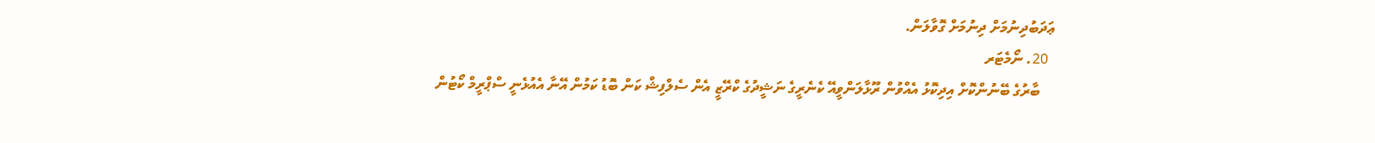ޢަދަބުދިނުމަށް ދިނުމަށް ގޮވާލަން.
  20. ނޯމެޓަރ
    ބާރުގެ ބޭނުންކޮށް އިދިކޮޅު އެއްވުން ރޫޅާލަންވީއޭ ކެނެރީގެ ނަޝީދުގެ ކްރޭޒީ އެން ސެލްފިޝް ކަން ބޮޑު ކަމުން އޭނާ އެއުޅެނީ ސްޕްރީމް ކޯޓުން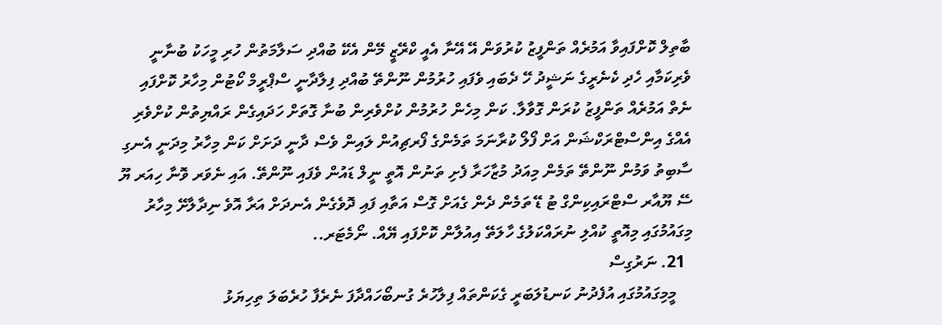ބާތިލް ކޮށްފައިވާ އަމުރެއް ތަންފީޒު ކުރުވަން އޭ އޭނާ އެއީ ކްރޭޒީ މޭން އެކޭ ބުއްދި ސަލާމަތުން ހުރި މީހަކު ބުނާނީ ވެރިކަމާއި ހެދި ކެނެރީގެ ނަޝީދު ހޭ ދެބައި ވެފައި ހުރުމުން ނޫންތޭ ބުއްދި ފިލާދާނީ ސްޕްރީމް ކޯޓުން މިހާރު ކޮށްފައި ނެތް އަމުރެއް ތަންފީޒު ކުރަން ގޮވާލާ. ކަން މިހެން ހުރުމުން ކުށްވެރިން ބުނާ ގޮތަށް ހަދައިގެން ރައްޔިތުން ކުށްވެރި އެއްގެ އިންސްޓްރަކްޝަން އަށް ފޯލޯ ކުރާނަމަ ތަމެންގެ ފޯރޗިއުން ލައިން ވެސް ދާނީ ދަށަށް ކަން މިހާރު މިދަނީ އެނގި ސާބިތު ވަމުން ނޫންތޭ ތަމެން މިއަދު މުޒާހަރާ ފެށި ތަނުން އޮތީ ނީލް ޑައުން ވެފައި ނޫންތޭ. އައި ނެވަރ ވޮނާ ހިއަރ ޔޫ ސޭ ޔޫއާރ ސްޓްރައިކިންގް ޓު ޑޭ ތަމެން ދެން ގެއަށް ގޮސް އަތާއި ފައި ދޮވެގެން އެނދަށް އަރާ އޮވެ ނިދާލާށޭ މިހާރު މިގައުމުގައި މިއޮތީ ކުއްލި ނުރައްކަލުގެ ހާލަތޭ އިއުލާން ކޮށްފައި ޔޭއް. ނޯމެޓަރ..
  21. ނަރުގިސް
    މީމިގައުމުގައި އުފެދުނު ކަނޑުލަބަރީ ގެކަންތައް ފިލާހުރެ ގުނބޯހައްދާފަ ނެރެފާ ހުރެބަލަ ތިހިޔަޅު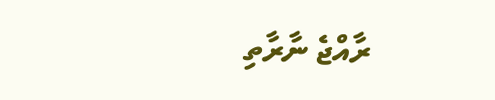ރާއްޖެ ނާރާތި